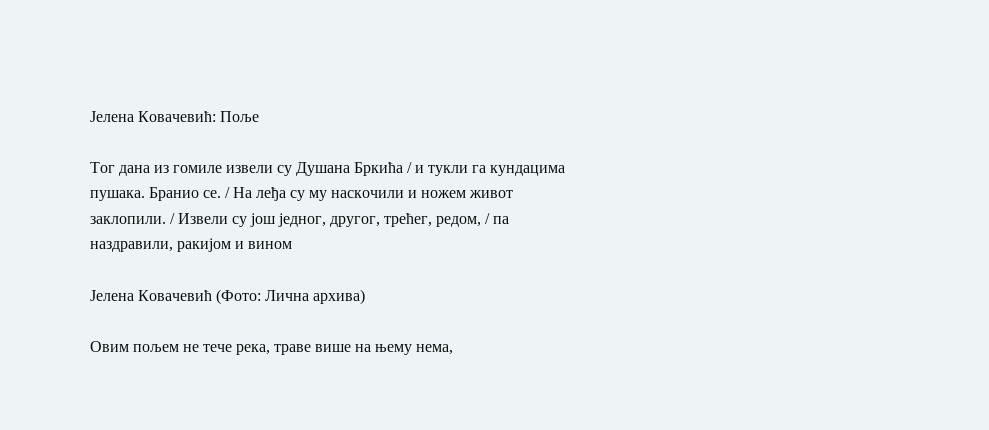Јелена Ковачевић: Поље

Тог дана из гомиле извели су Душана Бркића / и тукли га кундацима пушака. Бранио се. / На леђа су му наскочили и ножем живот заклопили. / Извели су још једног, другог, трећег, редом, / па наздравили, ракијом и вином

Јелена Ковачевић (Фото: Лична архива)

Овим пољем не тече река, траве више на њему нема,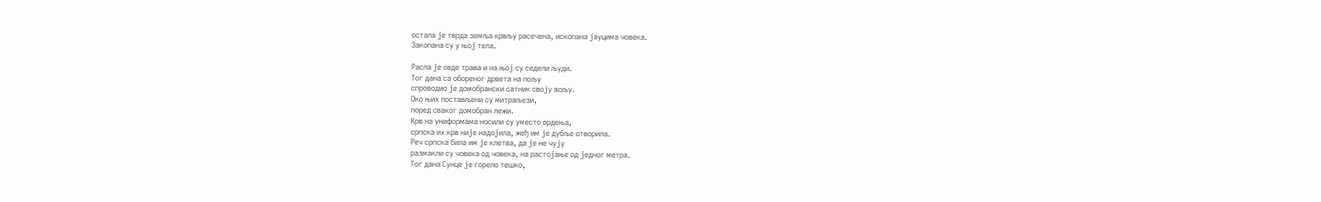остала је тврда земља крвљу расечена, ископана јауцима човека.
Закопана су у њој тела.

Расла је овде трава и на њој су седели људи.
Тог дана са обореног дрвета на пољу
спроводио је домобрански сатник своју вољу.
Око њих постављени су митраљези,
поред сваког домобран лежи.
Крв на униформама носили су уместо ордења,
српска их крв није надојила, жеђ им је дубље отворила.
Реч српска била им је клетва, да је не чују
размакли су човека од човека, на растојање од једног метра.
Тог дана Сунце је горело тешко,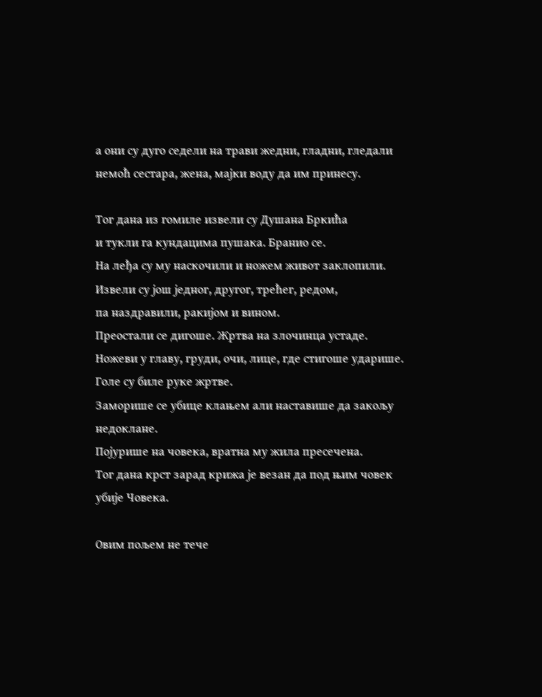а они су дуго седели на трави жедни, гладни, гледали
немоћ сестара, жена, мајки воду да им принесу.

Тог дана из гомиле извели су Душана Бркића
и тукли га кундацима пушака. Бранио се.
На леђа су му наскочили и ножем живот заклопили.
Извели су још једног, другог, трећег, редом,
па наздравили, ракијом и вином.
Преостали се дигоше. Жртва на злочинца устаде.
Ножеви у главу, груди, очи, лице, где стигоше ударише.
Голе су биле руке жртве.
Заморише се убице клањем али наставише да закољу недоклане.
Појурише на човека, вратна му жила пресечена.
Тог дана крст зарад крижа је везан да под њим човек убије Човека.

Овим пољем не тече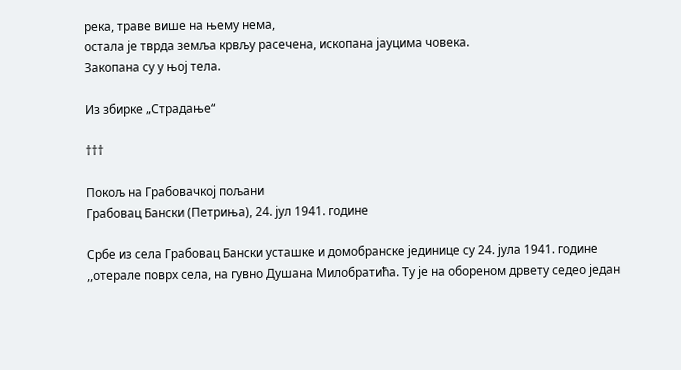река, траве више на њему нема,
остала је тврда земља крвљу расечена, ископана јауцима човека.
Закопана су у њој тела.

Из збирке „Страдање“

†††

Покољ на Грабовачкој пољани
Грабовац Бански (Петриња), 24. јул 1941. године

Србе из села Грабовац Бански усташке и домобранске јединице су 24. јула 1941. године  ,,отерале поврх села, на гувно Душана Милобратића. Ту је на обореном дрвету седео један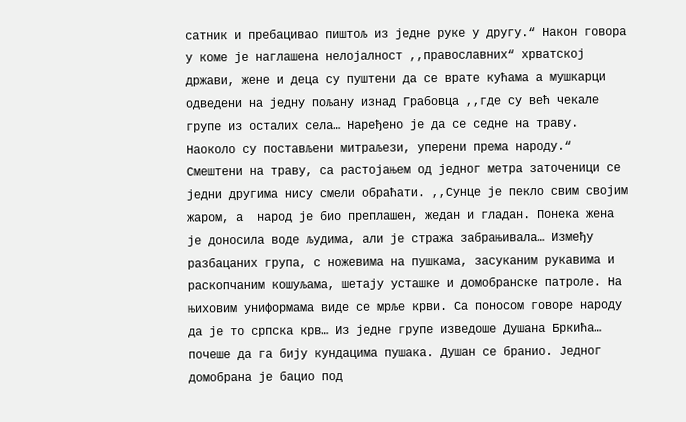сатник и пребацивао пиштољ из једне руке у другу.“ Након говора у коме је наглашена нелојалност ,,православних“ хрватској држави, жене и деца су пуштени да се врате кућама а мушкарци одведени на једну пољану изнад Грабовца ,,где су већ чекале групе из осталих села… Наређено је да се седне на траву. Наоколо су постављени митраљези, уперени према народу.“ Смештени на траву, са растојањем од једног метра заточеници се једни другима нису смели обраћати. ,,Сунце је пекло свим својим жаром, а  народ је био преплашен, жедан и гладан. Понека жена је доносила воде људима, али је стража забрањивала… Између разбацаних група, с ножевима на пушкама, засуканим рукавима и раскопчаним кошуљама, шетају усташке и домобранске патроле. На њиховим униформама виде се мрље крви. Са поносом говоре народу да је то српска крв… Из једне групе изведоше Душана Бркића… почеше да га бију кундацима пушака. Душан се бранио. Једног домобрана је бацио под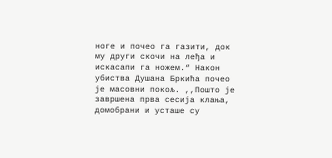ноге и почео га газити, док му други скочи на леђа и искасапи га ножем.“ Након убиства Душана Бркића почео је масовни покољ. ,,Пошто је завршена прва сесија клања, домобрани и усташе су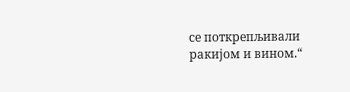се поткрепљивали ракијом и вином.“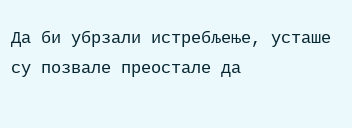Да би убрзали истребљење, усташе су позвале преостале да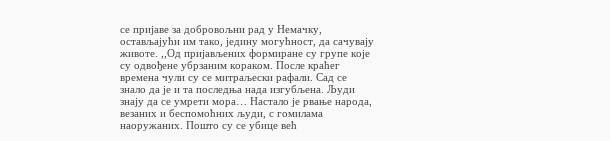се пријаве за добровољни рад у Немачку, остављајући им тако, једину могућност, да сачувају животе. ,,Од пријављених формиране су групе које су одвођене убрзаним кораком. После краћег времена чули су се митраљески рафали. Сад се знало да је и та последња нада изгубљена. Људи знају да се умрети мора… Настало је рвање народа, везаних и беспомоћних људи, с гомилама наоружаних. Пошто су се убице већ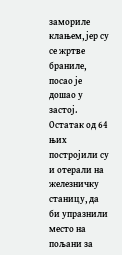замориле клањем, јер су се жртве браниле, посао је дошао у застој. Остатак од 64 њих постројили су и отерали на железничку станицу, да би упразнили место на пољани за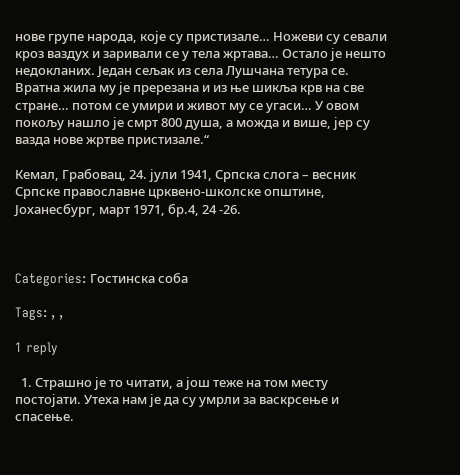нове групе народа, које су пристизале… Ножеви су севали кроз ваздух и заривали се у тела жртава… Остало је нешто недокланих. Један сељак из села Лушчана тетура се. Вратна жила му је пререзана и из ње шикља крв на све стране… потом се умири и живот му се угаси… У овом покољу нашло је смрт 800 душа, а можда и више, јер су вазда нове жртве пристизале.“

Кемал, Грабовац, 24. јули 1941, Српска слога – весник Српске православне црквено-школске општине, Јоханесбург, март 1971, бр.4, 24 -26.



Categories: Гостинска соба

Tags: , ,

1 reply

  1. Страшно је то читати, а још теже на том месту постојати. Утеха нам је да су умрли за васкрсење и спасење.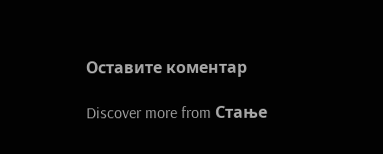Оставите коментар

Discover more from Стање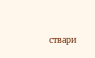ствари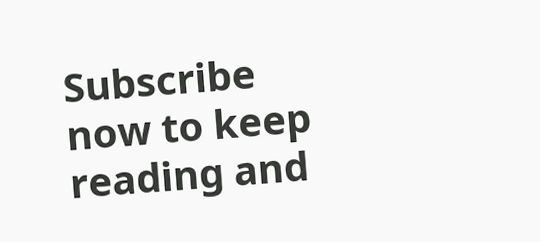Subscribe now to keep reading and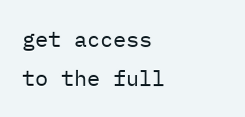get access to the full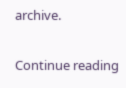archive.

Continue reading